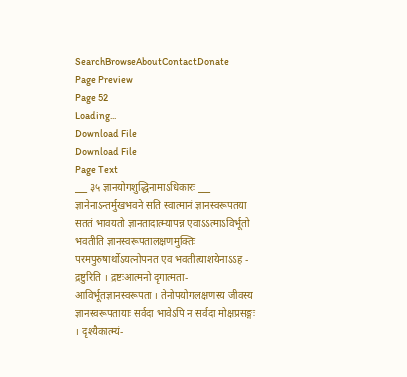SearchBrowseAboutContactDonate
Page Preview
Page 52
Loading...
Download File
Download File
Page Text
___ ३५ ज्ञानयोगशुद्धिनामाऽधिकारः ___ ज्ञानेनाऽन्तर्मुखभवने सति स्वात्मानं ज्ञानस्वरूपतया सततं भावयतो ज्ञानतादात्म्यापन्न एवाऽऽत्माऽविर्भूतो भवतीति ज्ञानस्वरूपतालक्षणमुक्तिः परमपुरुषार्थोऽयत्नोपनत एव भवतीत्याशयेनाऽऽह - द्रष्टुरिति । द्रष्टःआत्मनो दृगात्मता- आविर्भूतज्ञानस्वरूपता । तेनोपयोगलक्षणस्य जीवस्य ज्ञानस्वरूपतायाः सर्वदा भावेऽपि न सर्वदा मोक्षप्रसङ्गः । दृश्यैकात्म्यं-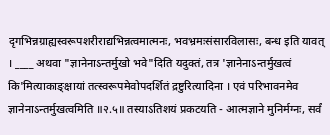दृगभिन्नग्राह्यस्वरूपशरीराद्यभिन्नत्वमात्मनः, भवभ्रमःसंसारविलासः, बन्ध इति यावत् । ____ अथवा "ज्ञानेनाऽन्तर्मुखो भवे"दिति यदुक्तं, तत्र 'ज्ञानेनाऽन्तर्मुखत्वं कि'मित्याकाङ्क्षायां तत्स्वरूपमेवोपदर्शितं द्रष्टुरित्यादिना । एवं परिभावनमेव ज्ञानेनाऽन्तर्मुखत्वमिति ॥२.५॥ तस्याऽतिशयं प्रकटयति - आत्मज्ञाने मुनिर्मग्नः, सर्वं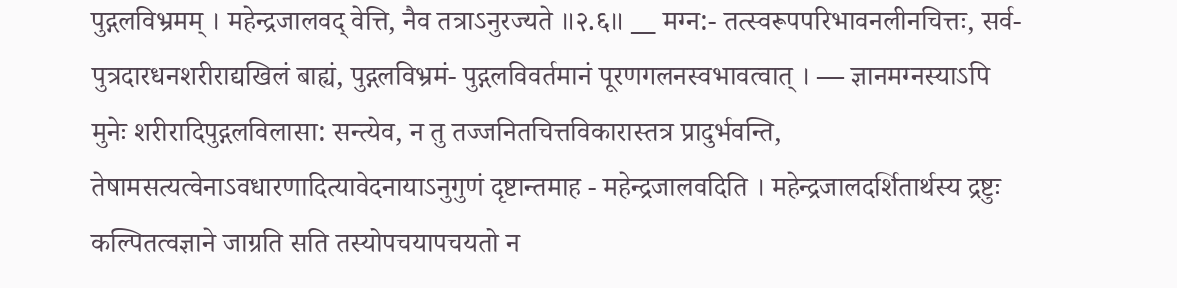पुद्गलविभ्रमम् । महेन्द्रजालवद् वेत्ति, नैव तत्राऽनुरज्यते ॥२.६॥ __ मग्न:- तत्स्वरूपपरिभावनलीनचित्तः, सर्व- पुत्रदारधनशरीराद्यखिलं बाह्यं, पुद्गलविभ्रमं- पुद्गलविवर्तमानं पूरणगलनस्वभावत्वात् । — ज्ञानमग्नस्याऽपि मुनेः शरीरादिपुद्गलविलासा: सन्त्येव, न तु तज्जनितचित्तविकारास्तत्र प्रादुर्भवन्ति, तेषामसत्यत्वेनाऽवधारणादित्यावेदनायाऽनुगुणं दृष्टान्तमाह - महेन्द्रजालवदिति । महेन्द्रजालदर्शितार्थस्य द्रष्टुः कल्पितत्वज्ञाने जाग्रति सति तस्योपचयापचयतो न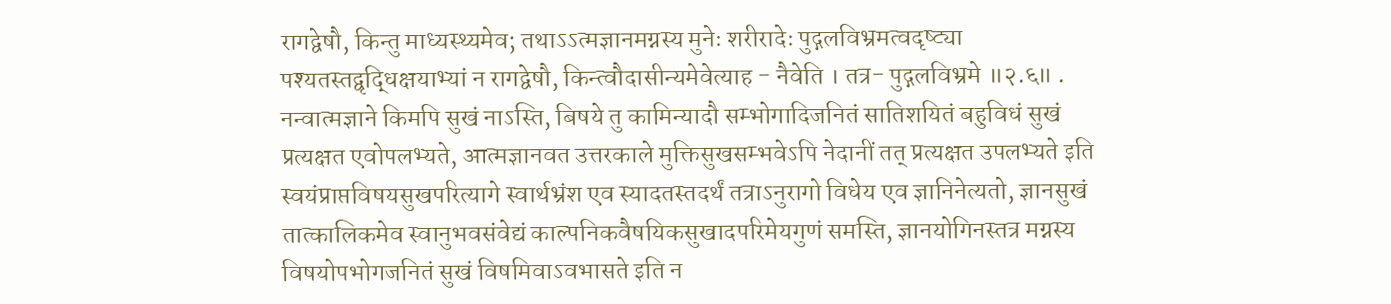रागद्वेषौ, किन्तु माध्यस्थ्यमेव; तथाऽऽत्मज्ञानमग्नस्य मुनेः शरीरादेः पुद्गलविभ्रमत्वदृष्ट्या पश्यतस्तद्वृद्धिक्षयाभ्यां न रागद्वेषौ, किन्त्वौदासीन्यमेवेत्याह - नैवेति । तत्र- पुद्गलविभ्रमे ॥२.६॥ . नन्वात्मज्ञाने किमपि सुखं नाऽस्ति, बिषये तु कामिन्यादौ सम्भोगादिजनितं सातिशयितं बहुविधं सुखं प्रत्यक्षत एवोपलभ्यते, आत्मज्ञानवत उत्तरकाले मुक्तिसुखसम्भवेऽपि नेदानीं तत् प्रत्यक्षत उपलभ्यते इति स्वयंप्राप्तविषयसुखपरित्यागे स्वार्थभ्रंश एव स्यादतस्तदर्थं तत्राऽनुरागो विधेय एव ज्ञानिनेत्यतो, ज्ञानसुखं तात्कालिकमेव स्वानुभवसंवेद्यं काल्पनिकवैषयिकसुखादपरिमेयगुणं समस्ति, ज्ञानयोगिनस्तत्र मग्नस्य विषयोपभोगजनितं सुखं विषमिवाऽवभासते इति न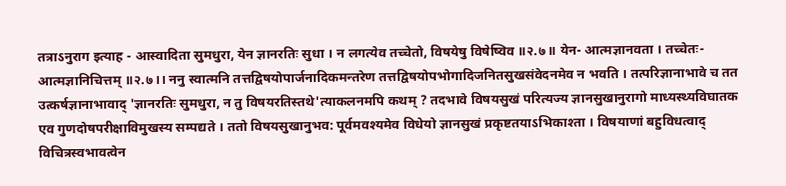तत्राऽनुराग इत्याह - आस्वादिता सुमधुरा, येन ज्ञानरतिः सुधा । न लगत्येव तच्चेतो, विषयेषु विषेष्विव ॥२.७॥ येन- आत्मज्ञानवता । तच्चेतः- आत्मज्ञानिचित्तम् ॥२.७।। ननु स्वात्मनि तत्तद्विषयोपार्जनादिकमन्तरेण तत्तद्विषयोपभोगादिजनितसुखसंवेदनमेव न भवति । तत्परिज्ञानाभावे च तत उत्कर्षज्ञानाभावाद् 'ज्ञानरतिः सुमधुरा, न तु विषयरतिस्तथे'त्याकलनमपि कथम् ? तदभावे विषयसुखं परित्यज्य ज्ञानसुखानुरागो माध्यस्थ्यविघातक एव गुणदोषपरीक्षाविमुखस्य सम्पद्यते । ततो विषयसुखानुभव: पूर्वमवश्यमेव विधेयो ज्ञानसुखं प्रकृष्टतयाऽभिकाश्ता । विषयाणां बहुविधत्वाद् विचित्रस्वभावत्वेन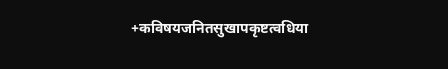+कविषयजनितसुखापकृष्टत्वधिया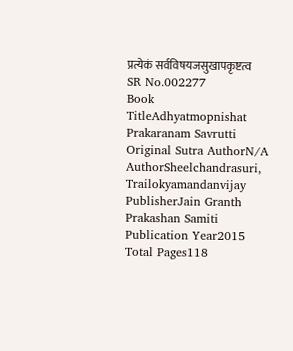प्रत्येकं सर्वविषयजसुखापकृष्टत्व
SR No.002277
Book TitleAdhyatmopnishat Prakaranam Savrutti
Original Sutra AuthorN/A
AuthorSheelchandrasuri, Trailokyamandanvijay
PublisherJain Granth Prakashan Samiti
Publication Year2015
Total Pages118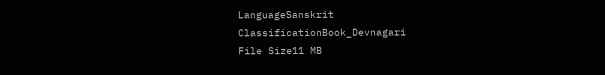LanguageSanskrit
ClassificationBook_Devnagari
File Size11 MB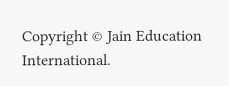Copyright © Jain Education International.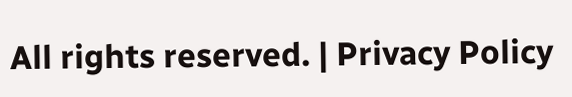All rights reserved. | Privacy Policy